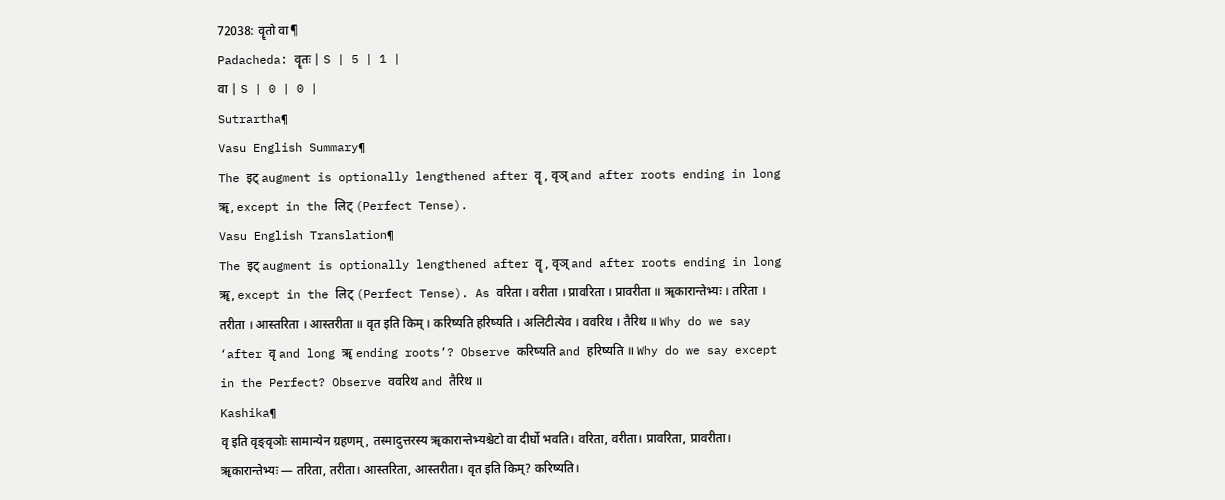72038: वॄतो वा¶
Padacheda: वॄतः | S | 5 | 1 |
वा | S | 0 | 0 |
Sutrartha¶
Vasu English Summary¶
The इट् augment is optionally lengthened after वॄ , वृञ् and after roots ending in long ॠ, except in the लिट् (Perfect Tense).
Vasu English Translation¶
The इट् augment is optionally lengthened after वॄ , वृञ् and after roots ending in long ॠ, except in the लिट् (Perfect Tense). As वरिता । वरीता । प्रावरिता । प्रावरीता ॥ ॠकारान्तेभ्यः । तरिता । तरीता । आस्तरिता । आस्तरीता ॥ वृत इति किम् । करिष्यति हरिष्यति । अलिटीत्येव । ववरिथ । तैरिथ ॥ Why do we say ‘after वृ and long ॠ ending roots’? Observe करिष्यति and हरिष्यति ॥ Why do we say except in the Perfect? Observe ववरिथ and तैरिथ ॥
Kashika¶
वृ इति वृङ्वृञोः सामान्येन ग्रहणम्, तस्मादुत्तरस्य ॠकारान्तेभ्यश्चेटो वा दीर्घो भवति। वरिता, वरीता। प्रावरिता, प्रावरीता। ॠकारान्तेभ्यः — तरिता, तरीता। आस्तरिता, आस्तरीता। वृत इति किम्? करिष्यति।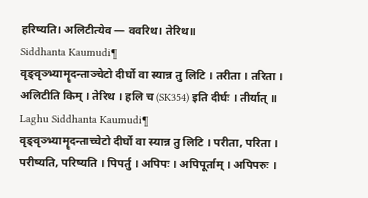हरिष्यति। अलिटीत्येव — ववरिथ। तेरिथ॥
Siddhanta Kaumudi¶
वृङ्वृञ्भ्यामॄदन्ताञ्चेटो दीर्घो वा स्यान्न तु लिटि । तरीता । तरिता । अलिटीति किम् । तेरिथ । हलि च (SK354) इति दीर्घः । तीर्यात् ॥
Laghu Siddhanta Kaumudi¶
वृङ्वृञ्भ्यामॄदन्ताच्चेटो दीर्घो वा स्यान्न तु लिटि । परीता, परिता । परीष्यति, परिष्यति । पिपर्तु । अपिपः । अपिपूर्ताम् । अपिपरुः ।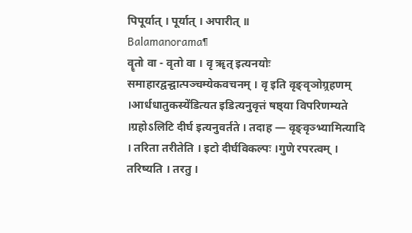पिपूर्यात् । पूर्यात् । अपारीत् ॥
Balamanorama¶
वॄतो वा - वृतो वा । वृ ॠत् इत्यनयोः समाहारद्वन्द्वात्पञ्चम्येकवचनम् । वृ इति वृङ्वृञोग्र्रहणम् ।आर्धधातुकस्ये॑डित्यत इडित्यनुवृत्तं षष्ठ्या विपरिणम्यते ।ग्रहोऽलिटि दीर्घ इत्यनुवर्तते । तदाह — वृङ्वृञ्भ्यामित्यादि । तरिता तरीतेति । इटो दीर्घविकल्पः ।गुणे रपरत्वम् । तरिष्यति । तरतु ।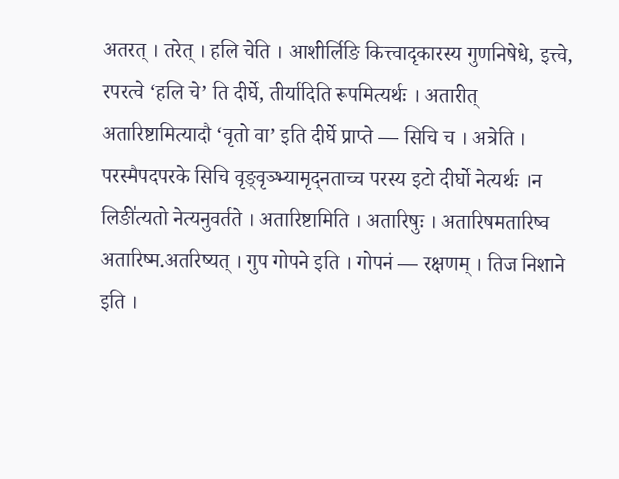अतरत् । तरेत् । हलि चेति । आशीर्लिङि कित्त्वादृकारस्य गुणनिषेधे, इत्त्वे, रपरत्वे ‘हलि चे’ ति दीर्घे, तीर्यादिति रूपमित्यर्थः । अतारीत् अतारिष्टामित्यादौ ‘वृतो वा’ इति दीर्घे प्राप्ते — सिचि च । अत्रेति । परस्मैपदपरके सिचि वृङ्वृञ्भ्यामृद्नताच्च परस्य इटो दीर्घो नेत्यर्थः ।न लिङी॑त्यतो नेत्यनुवर्तते । अतारिष्टामिति । अतारिषुः । अतारिषमतारिष्व अतारिष्म.अतरिष्यत् । गुप गोपने इति । गोपनं — रक्षणम् । तिज निशाने इति ।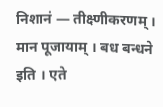निशानं — तीक्ष्णीकरणम् । मान पूजायाम् । बध बन्धने इति । एते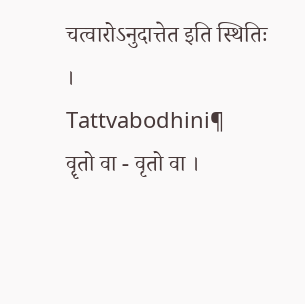चत्वारोऽनुदात्तेत इति स्थितिः ।
Tattvabodhini¶
वॄतो वा - वृतो वा ।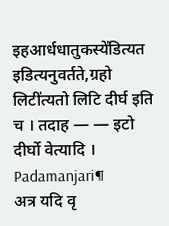इहआर्धधातुकस्ये॑डित्यत इडित्यनुवर्तते,ग्रहो लिटी॑त्यतो लिटि दीर्घ इति च । तदाह — — इटो दीर्घो वेत्यादि ।
Padamanjari¶
अत्र यदि वृ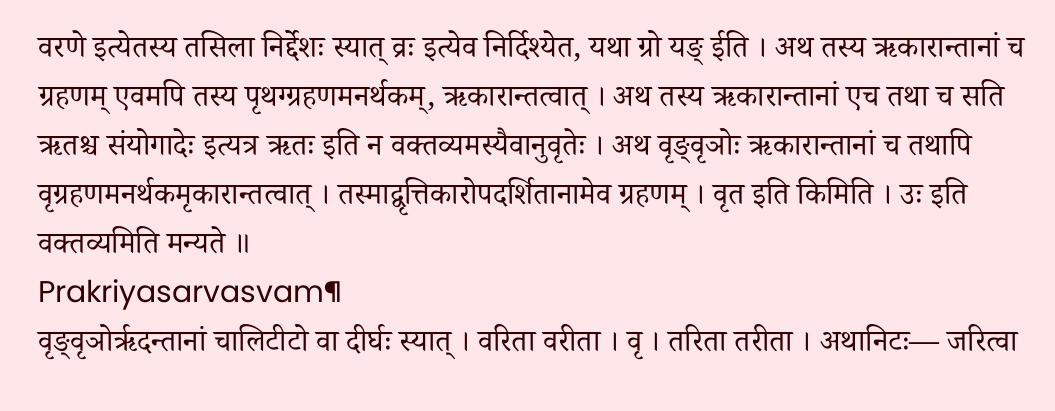वरणे इत्येतस्य तसिला निर्द्देशः स्यात् व्रः इत्येव निर्दिश्येत, यथा ग्रो यङ् ईति । अथ तस्य ऋकारान्तानां च ग्रहणम् एवमपि तस्य पृथग्ग्रहणमनर्थकम्, ऋकारान्तत्वात् । अथ तस्य ऋकारान्तानां एच तथा च सति ऋतश्च संयोगादेः इत्यत्र ऋतः इति न वक्तव्यमस्यैवानुवृतेः । अथ वृङ्वृञोः ऋकारान्तानां च तथापि वृग्रहणमनर्थकमृकारान्तत्वात् । तस्माद्वृत्तिकारोपदर्शितानामेव ग्रहणम् । वृत इति किमिति । उः इति वक्तव्यमिति मन्यते ॥
Prakriyasarvasvam¶
वृङ्वृञोर्ऋदन्तानां चालिटीटो वा दीर्घः स्यात् । वरिता वरीता । वृ । तरिता तरीता । अथानिटः— जरित्वा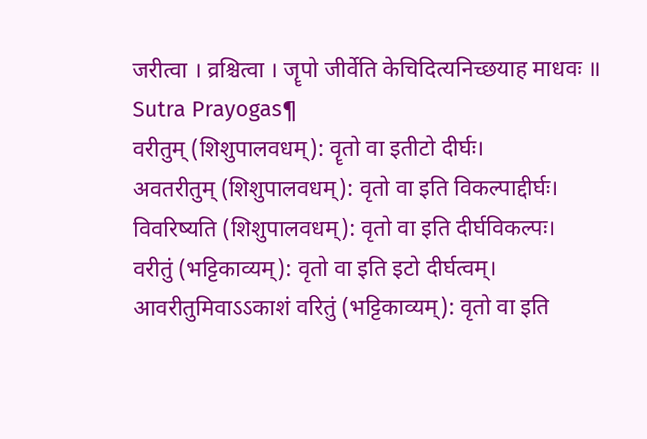जरीत्वा । व्रश्चित्वा । जॄपो जीर्वेति केचिदित्यनिच्छयाह माधवः ॥
Sutra Prayogas¶
वरीतुम् (शिशुपालवधम्): वॄतो वा इतीटो दीर्घः।
अवतरीतुम् (शिशुपालवधम्): वृतो वा इति विकल्पाद्दीर्घः।
विवरिष्यति (शिशुपालवधम्): वृतो वा इति दीर्घविकल्पः।
वरीतुं (भट्टिकाव्यम्): वृतो वा इति इटो दीर्घत्वम्।
आवरीतुमिवाऽऽकाशं वरितुं (भट्टिकाव्यम्): वृतो वा इति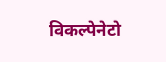विकल्पेनेटो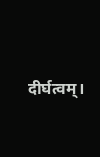दीर्घत्वम्।